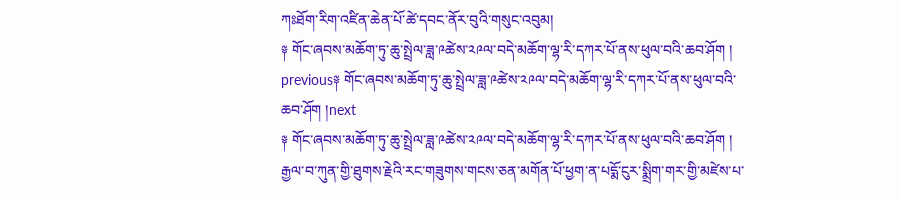ཀཿཐོག་རིག་འཛིན་ཆེན་པོ་ཚེ་དབང་ནོར་བུའི་གསུང་འབུམ།
༈ གོང་ཞབས་མཆོག་ཏུ་ཆུ་སྤྲེལ་ཟླ་༩ཚེས་༢༩ལ་བདེ་མཆོག་ལྷ་རི་དཀར་པོ་ནས་ཕུལ་བའི་ཆབ་ཤོག །
previous༈ གོང་ཞབས་མཆོག་ཏུ་ཆུ་སྤྲེལ་ཟླ་༩ཚེས་༢༩ལ་བདེ་མཆོག་ལྷ་རི་དཀར་པོ་ནས་ཕུལ་བའི་ཆབ་ཤོག །next
༈ གོང་ཞབས་མཆོག་ཏུ་ཆུ་སྤྲེལ་ཟླ་༩ཚེས་༢༩ལ་བདེ་མཆོག་ལྷ་རི་དཀར་པོ་ནས་ཕུལ་བའི་ཆབ་ཤོག །
རྒྱལ་བ་ཀུན་གྱི་ཐུགས་རྗེའི་རང་གཟུགས་གངས་ཅན་མགོན་པོ་ཕྱག་ན་པདྨོ་ངུར་སྨྲིག་གར་གྱི་མཛེས་པ་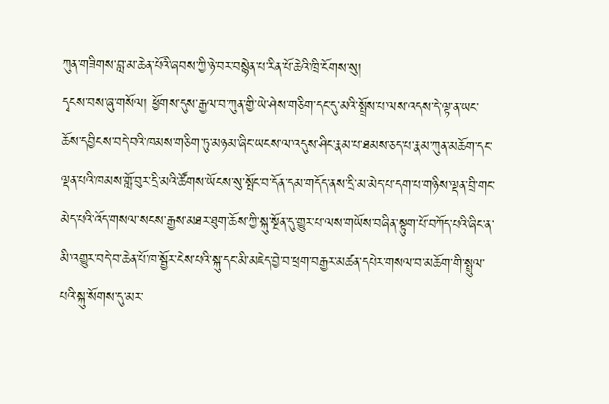ཀུན་གཟིགས་བླ་མ་ཆེན་པོའི་ཞབས་ཀྱི་ཉེ་བར་བསྙེན་པ་རིན་པོ་ཆེའི་ཁྲི་ངོགས་སུ།
དྭངས་བས་ཞུ་གསོལ། ཕྱོགས་དུས་རྒྱལ་བ་ཀུན་གྱི་ཡེ་ཤེས་གཅིག་དང་དུ་མའི་སྤྲོས་པ་ལས་འདས་དེ་ལྟ་ན་ཡང་ཆོས་དབྱིངས་བདེ་བའི་ཁམས་གཅིག་ཏུ་མཉམ་ཞིང་ཡངས་ལ་འདུས་ཤིང་རྣམ་པ་ཐམས་ཅད་པ་རྣམ་ཀུན་མཆོག་དང་ལྡན་པའི་ཁམས་གློ་བུར་དྲི་མའི་ཚོགས་ཡོངས་སུ་སྤོང་བ་དོན་དམ་གདོད་ནས་དྲི་མ་མེད་པ་དག་པ་གཉིས་ལྡན་བྲི་གང་མེད་པའི་འོད་གསལ་སངས་རྒྱས་མཐར་ཐུག་ཆོས་ཀྱི་སྐུ་སྔོན་དུ་གྱུར་པ་ལས་གཡོས་བཞིན་སྟུག་པོ་བཀོད་པའི་ཞིང་ན་མི་འགྱུར་བདེ་བ་ཆེན་པོ་ཁ་སྦྱོར་ངེས་པའི་སྐུ་དང་མི་མཇེད་བྱེ་བ་ཕྲག་བརྒྱར་མཚན་དཔེར་གསལ་བ་མཆོག་གི་སྤྲུལ་པའི་སྐུ་སོགས་དུ་མར་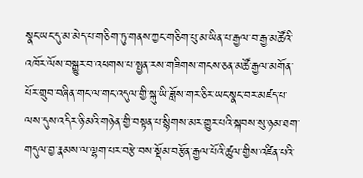སྣང་ཡང་དུ་མ་མེད་པ་གཅིག་ཏུ་གནས་ཀྱང་གཅིག་པུ་མ་ཡིན་པ་རྒྱལ་བ་རྒྱ་མཚོའི་འཁོར་ལོས་བསྒྱུར་བ་འཕགས་པ་སྤྱན་རས་གཟིགས་གངས་ཅན་མཚོ་རྒྱལ་མགོན་པོར་གྲུབ་བཞིན་གང་ལ་གང་འདུལ་གྱི་སྐུ་ཡི་ཟློས་གར་ཅིར་ཡང་སྣང་བར་མཛད་པ་ལས་དུས་འདིར་ཉི་མའི་གཉེན་གྱི་བསྟན་པ་སྙིགས་མར་གྱུར་པའི་སྐབས་སུ་ཉམ་ཐག་གདུལ་བྱ་རྣམས་ལ་ལྷག་པར་བརྩེ་བས་སྡོམ་བརྩོན་རྒྱལ་པོའི་ཚུལ་གྱིས་འཛིན་པའི་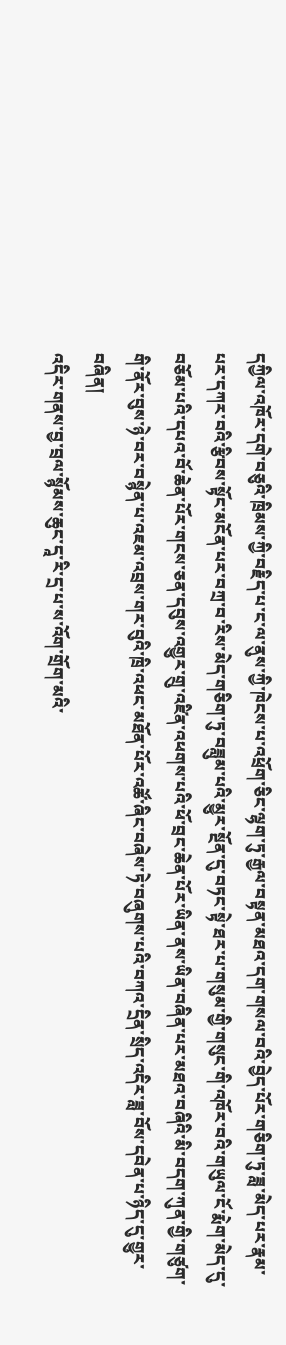དཀྱིལ་འཁོར་དགེ་བཅུའི་ཁྲིམས་ཀྱི་བརྗིད་པ་ང་ལ་ནུས་ཀྱི་ཁེངས་པ་འཕྲོག་ཅིང་ལྷག་ཏུ་རྒྱལ་བསྟན་མཐའ་དག་གསལ་བའི་བྱེད་པོར་གཅིག་ཏུ་ཟླ་མེད་པར་རྣམ་པར་དཀར་བའི་རྩིབས་སྟོང་མངོན་པར་བཀྲ་བ་རིས་མེད་གཅིག་ཏུ་བཟླུམ་པའི་མྱུར་སྔོན་དུ་བཏང་སྟེ་ཐར་པ་གསུམ་གྱི་གསུང་གི་འཁོར་བའི་གཡུལ་ངོ་རྨེག་མེད་དུ་བཅོམ་པའི་དཔའ་བོ་ཆེན་པོར་གངས་ཅན་དབུས་འགྱུར་གྲུ་འཛིན་འཕགས་པའི་ཕོ་བྲང་ཆེན་པོར་ཡིན་ནས་ཡིན་བཞིན་པར་མཐའ་བཞིའི་མི་བདག་ཀུན་གྱི་གཙུག་གི་ནོར་བུས་ཉེ་བར་བསྙེན་པ་འཇམ་འབྲས་གར་བུའི་ཁྲི་འཕང་མཐོན་པོར་འཚོ་ཞིང་བཞེས་ཏེ་བཞུགས་པའི་བཀའ་དྲིན་སྲིད་འདིར་ཟླ་བོས་དབེན་པ་ཉིད་དུ་གྱུར་བཞིན།
འདིར་གནས་བྱ་བྲལ་སྙོམས་ཆུང་དཱ་རི་དྲ་པ་ས་འོག་གྲོག་མའི་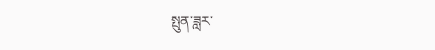སྤུན་ཟླར་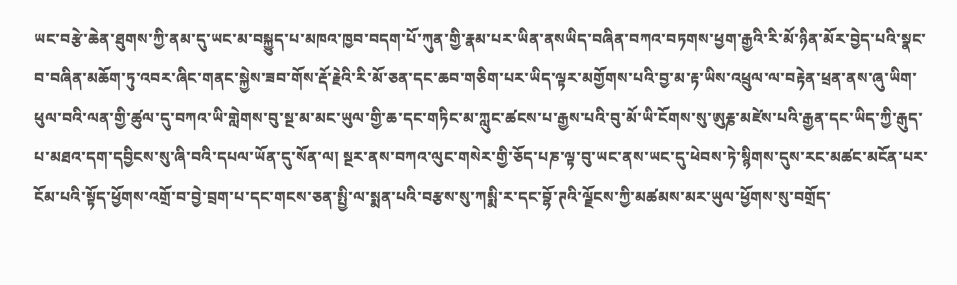ཡང་བརྩེ་ཆེན་ཐུགས་ཀྱི་ནམ་དུ་ཡང་མ་བསྐྱུད་པ་མཁའ་ཁྱབ་བདག་པོ་ཀུན་གྱི་རྣམ་པར་ཡིན་ནསཡིད་བཞིན་བཀའ་བཏགས་ཕྱག་རྒྱའི་རི་མོ་ཉིན་མོར་བྱེད་པའི་སྣང་བ་བཞིན་མཆོག་ཏུ་འབར་ཞིང་གནང་སྐྱེས་ཟབ་གོས་རྡོ་རྗེའི་རི་མོ་ཅན་དང་ཆབ་གཅིག་པར་ཡིད་ལྟར་མགྱོགས་པའི་བྱ་མ་རྟ་ཡིས་འཕྲུལ་ལ་བརྟེན་ཕྲན་ནས་ཞུ་ཡིག་ཕུལ་བའི་ལན་གྱི་ཚུལ་དུ་བཀའ་ཡི་གླེགས་བུ་སྔ་མ་མང་ཡུལ་གྱི་ཆ་དང་གཏིང་མ་ཀླུང་ཚངས་པ་རྒྱས་པའི་བུ་མོ་ཡི་ངོགས་སུ་ཨུརྞ་མཛེས་པའི་རྒྱན་དང་ཡིད་ཀྱི་རྒུད་པ་མཐའ་དག་དབྱིངས་སུ་ཞི་བའི་དཔལ་ཡོན་དུ་སོན་ལ། སྔར་ནས་བཀའ་ལུང་གསེར་གྱི་ཅོད་པཎ་ལྟ་བུ་ཡང་ནས་ཡང་དུ་ཕེབས་ཏེ་སྙིགས་དུས་རང་མཚང་མངོན་པར་ངོམ་པའི་སྟོད་ཕྱོགས་འགྲོ་བ་བྱེ་བྲག་པ་དང་གངས་ཅན་སྤྱི་ལ་སྨན་པའི་བརྩས་སུ་ཀསྨི་ར་དང་བྷོ་ཊའི་ལྗོངས་ཀྱི་མཚམས་མར་ཡུལ་ཕྱོགས་སུ་བགྲོད་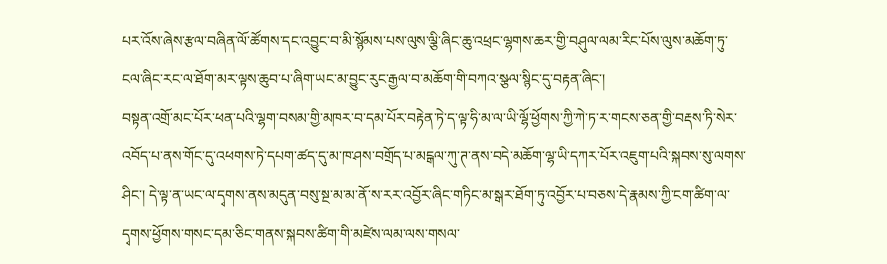པར་འོས་ཞེས་རྩལ་བཞིན་ལོ་ཚོགས་དང་འབྱུང་བ་མི་སྙོམས་པས་ལུས་ལྕི་ཞིང་ཆུ་འཕྲང་ལྷགས་ཆར་གྱི་བཤུལ་ལམ་རིང་པོས་ལུས་མཆོག་ཏུ་ངལ་ཞིང་རང་ལ་ཐོག་མར་ལྟས་ཆུབ་པ་ཞིག་ཡང་མ་བྱུང་རུང་རྒྱལ་བ་མཆོག་གི་བཀའ་སྩལ་སྙིང་དུ་བརྟན་ཞིང་།
བསྟན་འགྲོ་མང་པོར་ཕན་པའི་ལྷག་བསམ་གྱི་མཁར་བ་དམ་པོར་བརྟེན་ཏེ་ད་ལྟ་ཧི་མ་ལ་ཡི་ལྷོ་ཕྱོགས་ཀྱི་ཀེ་ཏ་ར་གངས་ཅན་གྱི་བརྡས་ཏི་སེར་འབོད་པ་ནས་གོང་དུ་འཕགས་ཏེ་དཔག་ཚད་དུ་མ་ཁ་ཤས་བགྲོད་པ་མངྒལ་ཀུ་ཊ་ནས་བདེ་མཆོག་ལྷ་ཡི་དཀར་པོར་འཇུག་པའི་སྐབས་སུ་ལགས་ཤིང་། དེ་ལྟ་ན་ཡང་ལ་དྭགས་ནས་མདུན་བསུ་སྔ་མ་མ་ནོ་ས་རར་འབྱོར་ཞིང་གཏིང་མ་སྒར་ཐོག་ཏུ་འབྱོར་པ་བཅས་དེ་རྣམས་ཀྱི་ངག་ཚིག་ལ་དྭགས་ཕྱོགས་གསང་དམ་ཅིང་གནས་སྐབས་ཚིག་གི་མཛེས་ལམ་ལས་གསལ་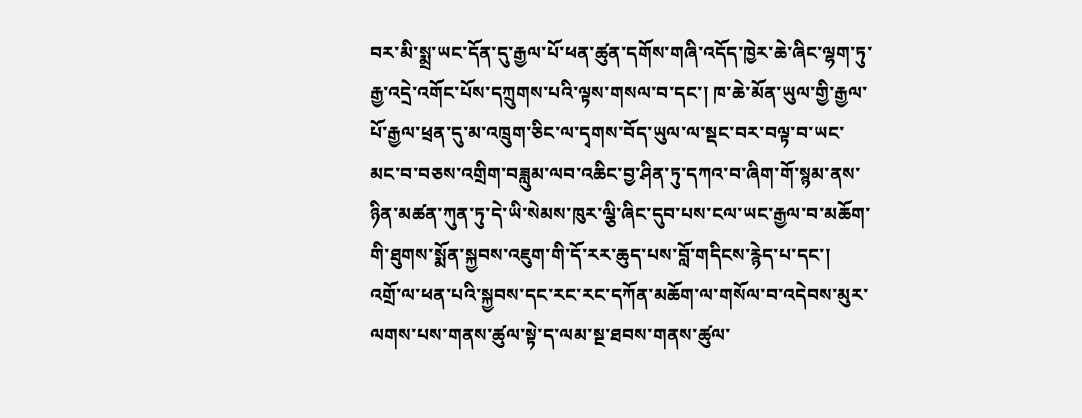བར་མི་སྨྲ་ཡང་དོན་དུ་རྒྱལ་པོ་ཕན་ཚུན་དགོས་གཞི་འདོད་ཁྱེར་ཆེ་ཞིང་ལྷག་ཏུ་རྒྱ་འདྲེ་འགོང་པོས་དཀྲུགས་པའི་ལྟས་གསལ་བ་དང་། ཁ་ཆེ་མོན་ཡུལ་གྱི་རྒྱལ་པོ་རྒྱལ་ཕྲན་དུ་མ་འཁྲུག་ཅིང་ལ་དྭགས་བོད་ཡུལ་ལ་སྡང་བར་བལྟ་བ་ཡང་མང་བ་བཅས་འགྲིག་བཟླུམ་ལབ་འཆིང་བྱ་ཤིན་ཏུ་དཀའ་བ་ཞིག་གོ་སྙམ་ནས་ཉིན་མཚན་ཀུན་ཏུ་དེ་ཡི་སེམས་ཁུར་ལྕི་ཞིང་དུབ་པས་ངལ་ཡང་རྒྱལ་བ་མཆོག་གི་ཐུགས་སྨོན་སྐྱབས་འཇུག་གི་དོ་རར་ཆུད་པས་བློ་གདིངས་རྙེད་པ་དང་།
འགྲོ་ལ་ཕན་པའི་སྐྱབས་དང་རང་རང་དཀོན་མཆོག་ལ་གསོལ་བ་འདེབས་མུར་ལགས་པས་གནས་ཚུལ་སྟེ་ད་ལམ་སྔ་ཐབས་གནས་ཚུལ་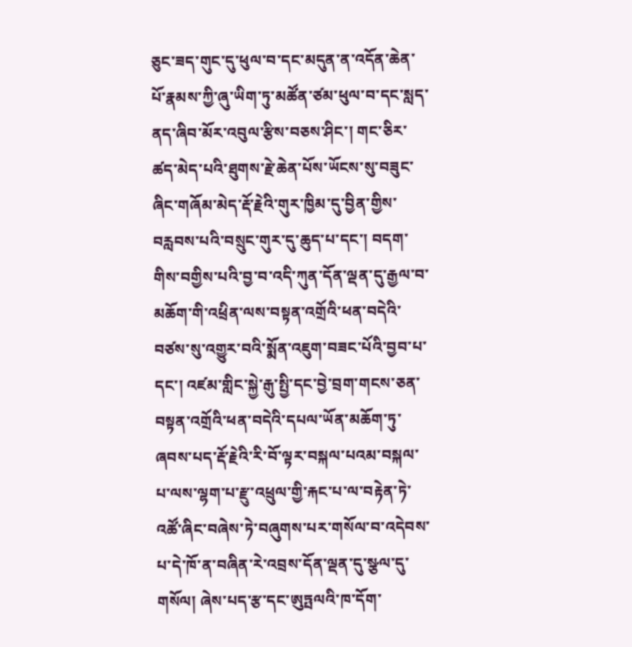ཅུང་ཟད་གུང་དུ་ཕུལ་བ་དང་མདུན་ན་འདོན་ཆེན་པོ་རྣམས་ཀྱི་ཞུ་ཡིག་ཏུ་མཚོན་ཙམ་ཕུལ་བ་དང་སླད་ནད་ཞིབ་མོར་འབུལ་རྩིས་བཅས་ཤིང་། གང་ཅིར་ཚད་མེད་པའི་ཐུགས་རྗེ་ཆེན་པོས་ཡོངས་སུ་བཟུང་ཞིང་གཞོམ་མེད་རྡོ་རྗེའི་གུར་ཁྱིམ་དུ་བྱིན་གྱིས་བརླབས་པའི་བསྲུང་གུར་དུ་ཆུད་པ་དང་། བདག་གིས་བགྱིས་པའི་བྱ་བ་འདི་ཀུན་དོན་ལྡན་དུ་རྒྱལ་བ་མཆོག་གི་འཕྲིན་ལས་བསྟན་འགྲོའི་ཕན་བདེའི་བཙས་སུ་འགྱུར་བའི་སྨོན་འཇུག་བཟང་པོའི་བྱབ་པ་དང་། འཛམ་གླིང་སྐྱེ་རྒུ་སྤྱི་དང་བྱེ་བྲག་གངས་ཅན་བསྟན་འགྲོའི་ཕན་བདེའི་དཔལ་ཡོན་མཆོག་ཏུ་ཞབས་པད་རྡོ་རྗེའི་རི་བོ་ལྟར་བསྐལ་པའམ་བསྐལ་པ་ལས་ལྷག་པ་རྫུ་འཕྲུལ་གྱི་རྐང་པ་ལ་བརྟེན་ཏེ་འཚོ་ཞིང་བཞེས་ཏེ་བཞུགས་པར་གསོལ་བ་འདེབས་པ་དེ་ཁོ་ན་བཞིན་རེ་འབྲས་དོན་ལྡན་དུ་སྩལ་དུ་གསོལ། ཞེས་པད་རྩ་དང་ཨུཏྤལའི་ཁ་དོག་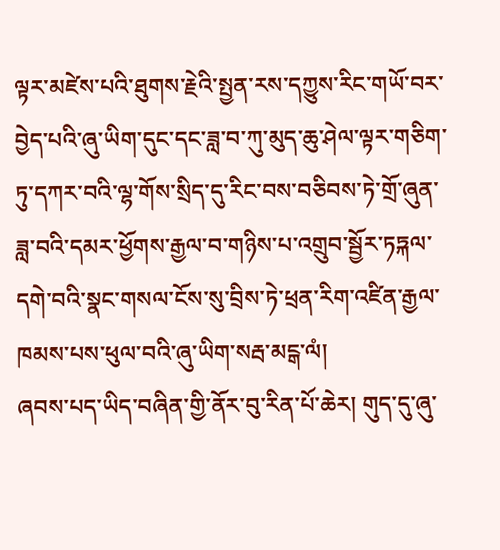ལྟར་མཛེས་པའི་ཐུགས་རྗེའི་སྤྱན་རས་དཀྱུས་རིང་གཡོ་བར་བྱེད་པའི་ཞུ་ཡིག་དུང་དང་ཟླ་བ་ཀུ་མུད་ཆུ་ཤེལ་ལྟར་གཅིག་ཏུ་དཀར་བའི་ལྷ་གོས་སྲིད་དུ་རིང་བས་བཅིབས་ཏེ་གྲོ་ཞུན་ཟླ་བའི་དམར་ཕྱོགས་རྒྱལ་བ་གཉིས་པ་འགྲུབ་སྦྱོར་ཏཏྐལ་དགེ་བའི་སྣང་གསལ་ངོས་སུ་བྲིས་ཏེ་ཕྲན་རིག་འཛིན་རྒྱལ་ཁམས་པས་ཕུལ་བའི་ཞུ་ཡིག་སརྦ་མངྒ་ལཾ།
ཞབས་པད་ཡིད་བཞིན་གྱི་ནོར་བུ་རིན་པོ་ཆེར། གུད་དུ་ཞུ་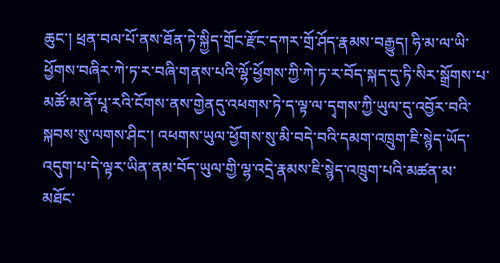ཆུང་། ཕྲན་བལ་པོ་ནས་ཐོན་ཏེ་སྐྱིད་གྲོང་རྫོང་དཀར་གྲོ་ཤོད་རྣམས་བརྒྱུད། ཧི་མ་ལ་ཡི་ཕྱོགས་བཞིར་ཀེ་ཏ་ར་བཞི་གནས་པའི་ལྷོ་ཕྱོགས་ཀྱི་ཀེ་ཏ་ར་བོད་སྐད་དུ་ཏི་སིར་སྒྲོགས་པ་མཚོ་མ་ནོ་པཱ་རའི་ངོགས་ནས་གྱེནདུ་འཕགས་ཏེ་ད་ལྟ་ལ་དྭགས་ཀྱི་ཡུལ་དུ་འབྱོར་བའི་སྐབས་སུ་ལགས་ཤིང་། འཕགས་ཡུལ་ཕྱོགས་སུ་མི་བདེ་བའི་དམག་འཁྲུག་ཇི་སྙེད་ཡོད་འདུག་པ་དེ་ལྟར་ཡིན་ནམ་བོད་ཡུལ་གྱི་ལྷ་འདྲེ་རྣམས་ཇི་སྙེད་འཁྲུག་པའི་མཚན་མ་མཐོང་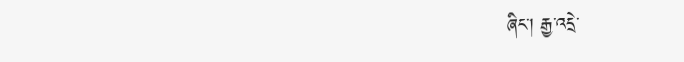ཞིང་། རྒྱ་འདྲེ་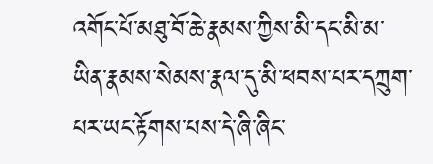འགོང་པོ་མཐུ་བོ་ཆེ་རྣམས་ཀྱིས་མི་དང་མི་མ་ཡིན་རྣམས་སེམས་རྣལ་དུ་མི་ཕབས་པར་དཀྲུག་པར་ཡང་རྟོགས་པས་དེ་ཞི་ཞིང་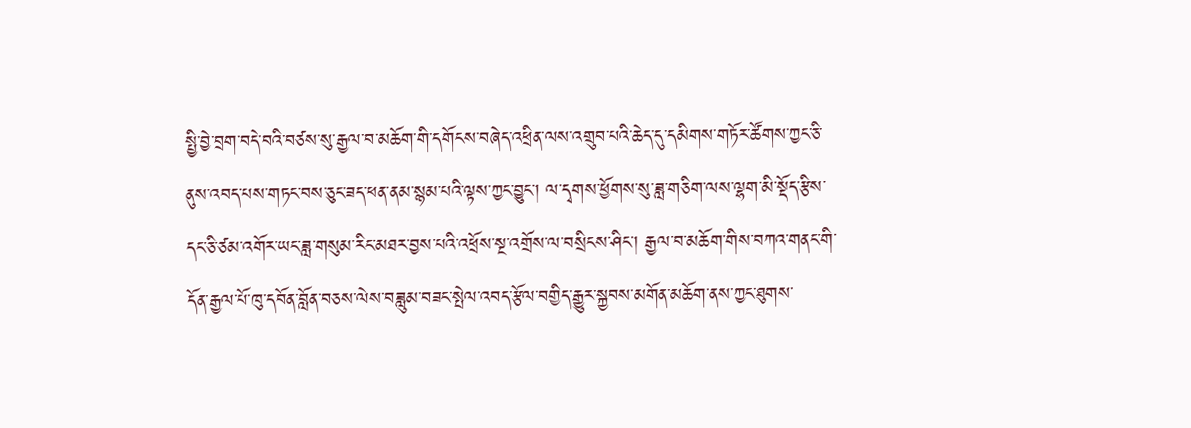སྤྱི་བྱེ་བྲག་བདེ་བའི་བཙས་སུ་རྒྱལ་བ་མཆོག་གི་དགོངས་བཞེད་འཕྲིན་ལས་འགྲུབ་པའི་ཆེད་དུ་དམིགས་གཏོར་ཚོགས་ཀྱང་ཅི་ནུས་འབད་པས་གཏང་བས་ཅུང་ཟད་ཕན་ནམ་སྙམ་པའི་ལྟས་ཀྱང་བྱུང་། ལ་དྭགས་ཕྱོགས་སུ་ཟླ་གཅིག་ལས་ལྷག་མི་སྡོད་རྩིས་དང་ཅི་ཙམ་འགོར་ཡང་ཟླ་གསུམ་རིང་མཐར་བྱས་པའི་འཕྲོས་སྔ་འགྲོས་ལ་བསྲིངས་ཤིང་། རྒྱལ་བ་མཆོག་གིས་བཀའ་གནང་གི་དོན་རྒྱལ་པོ་ཁུ་དབོན་བློན་བཅས་ལེས་བཟླུམ་བཟང་སྤེལ་འབད་རྩོལ་བགྱིད་རྒྱུར་སྐྱབས་མགོན་མཆོག་ནས་ཀྱང་ཐུགས་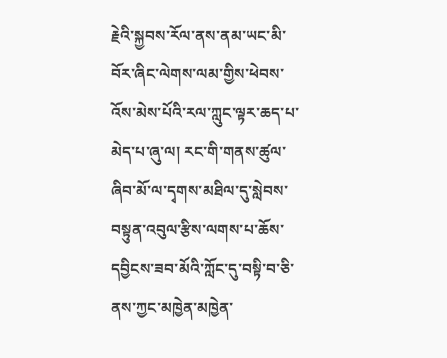རྗེའི་སྐྱབས་རོལ་ནས་ནམ་ཡང་མི་བོར་ཞིང་ལེགས་ལམ་གྱིས་ཕེབས་འོས་མེས་པོའི་རལ་ཀླུང་ལྟར་ཆད་པ་མེད་པ་ཞུ་ལ། རང་གི་གནས་ཚུལ་ཞིབ་མོ་ལ་དྭགས་མཐིལ་དུ་སླེབས་བསྟུན་འབུལ་རྩིས་ལགས་པ་ཆོས་དབྱིངས་ཟབ་མོའི་ཀློང་དུ་བསྟི་བ་ཅི་ནས་ཀྱང་མཁྱེན་མཁྱེན་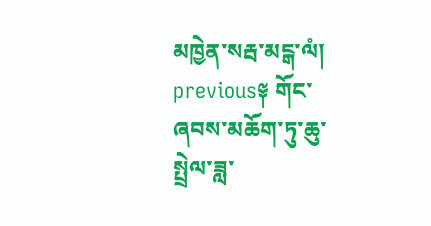མཁྱེན་སརྦ་མངྒ་ལཾ།
previous༈ གོང་ཞབས་མཆོག་ཏུ་ཆུ་སྤྲེལ་ཟླ་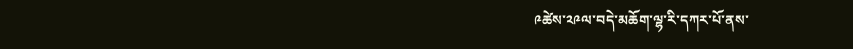༩ཚེས་༢༩ལ་བདེ་མཆོག་ལྷ་རི་དཀར་པོ་ནས་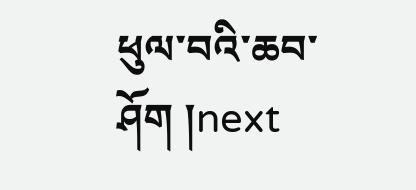ཕུལ་བའི་ཆབ་ཤོག །next